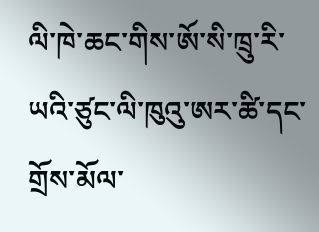ལི་ཁེ་ཆང་གིས་ཨོ་སི་ཁྲུ་རི་ཡའི་ཙུང་ལི་ཁུའུ་ཨར་ཚི་དང་གྲོས་མོལ་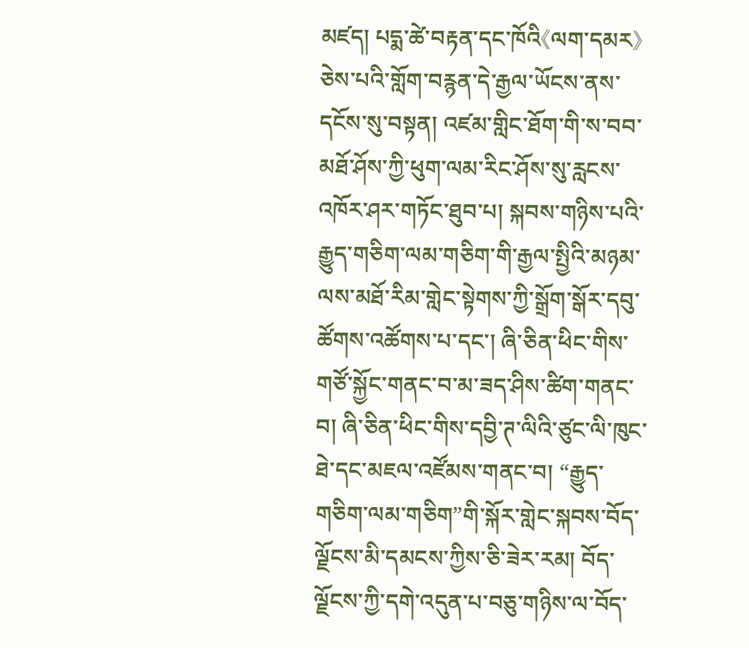མཛད། པདྨ་ཚེ་བརྟན་དང་ཁོའི《ལག་དམར》ཅེས་པའི་གློག་བརྙན་དེ་རྒྱལ་ཡོངས་ནས་དངོས་སུ་བསྟན། འཛམ་གླིང་ཐོག་གི་ས་བབ་མཐོ་ཤོས་ཀྱི་ཕུག་ལམ་རིང་ཤོས་སུ་རླངས་འཁོར་ཤར་གཏོང་ཐུབ་པ། སྐབས་གཉིས་པའི་རྒྱུད་གཅིག་ལམ་གཅིག་གི་རྒྱལ་སྤྱིའི་མཉམ་ལས་མཐོ་རིམ་གླེང་སྟེགས་ཀྱི་སྒྲོག་སྒོར་དབུ་ཚོགས་འཚོགས་པ་དང་། ཞི་ཅིན་ཕིང་གིས་གཙོ་སྐྱོང་གནང་བ་མ་ཟད་ཤིས་ཚིག་གནང་བ། ཞི་ཅིན་ཕིང་གིས་དབྱི་ཊ་ལིའི་ཙུང་ལི་ཁུང་ཐེ་དང་མཇལ་འཛོམས་གནང་བ། “རྒྱུད་གཅིག་ལམ་གཅིག”གི་སྐོར་གླེང་སྐབས་བོད་ལྗོངས་མི་དམངས་ཀྱིས་ཅི་ཟེར་རམ། བོད་ལྗོངས་ཀྱི་དགེ་འདུན་པ་བཅུ་གཉིས་ལ་བོད་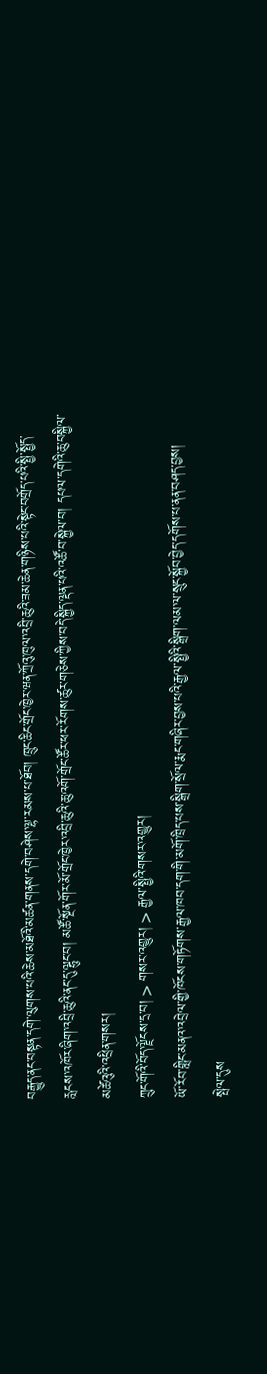བརྒྱུད་ནང་བསྟན་དགེ་ལུགས་པའི་ཆེས་མཐོའི་མཚན་གནས་དགེ་བཤེས་ལྷ་རམས་པ་ཐོབ། ཁྲུང་ཆིང་གྲོང་ཁྱེར་ཝན་ཀྲོའུ་ཁུལ་འབྲི་ཆུའི་ཟམ་ཆེན་གཉིས་པའི་སྟེང་བགྲོད་པའི་སྤྱི་སྤྱོད་རླངས་འཁོར་ཞིག་འབྲི་ཆུའི་ནང་དུ་ལྷུང་བ། མཚོ་སྔོན་གོར་མོ་གྲོང་ཁྱེར་འབྲི་ཆུའི་ཆུ་འགོ་གྲོང་ཚོར་ཕར་རོགས་ཚུར་གཅེས་ཀྱིས་བདེ་སྐྱིད་ལྡན་པའི་འཚོ་བ་སྐྱེལ་བ། དཔལ་དགེའི་ཆུ་བསྐྱིལ་མཚེའུའི་འཕྲིན་གསར།
ཀྲུང་གོའི་བོད་ལྗོངས་དྲ་བ། > གསར་འགྱུར། > རྒྱལ་སྤྱིའི་གསར་འགྱུར།
ཡོ་རོབ་གླིང་མནའ་འབྲེལ་གྱི་ཁོངས་གཏོགས་རྒྱལ་ཁབ་དག་གི་མགོ་ཁྲིད་པས་སྒྲིག་སྲོལ་རྨང་གཞིར་བྱས་པའི་རྒྱལ་སྤྱིའི་སྒྲིག་ལམ་ལ་སྲུང་སྐྱོབ་བྱེད་དགོས་པ་ནན་བཤད་བྱས།
སྤེལ་དུས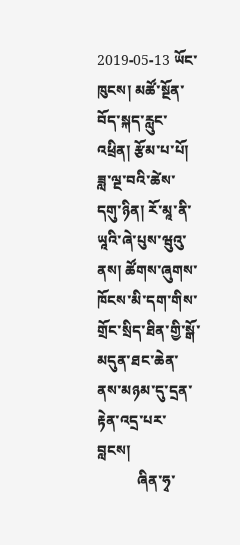2019-05-13 ཡོང་ཁུངས། མཚོ་སྔོན་བོད་སྐད་རླུང་འཕྲིན། རྩོམ་པ་པོ།
ཟླ་ལྔ་བའི་ཚེས་དགུ་ཉིན། རོ་མཱ་ནི་ཡཱའི་ཞེ་པུས་ཝུའུ་ནས། ཚོགས་ཞུགས་ཁོངས་མི་དག་གིས་གྲོང་སྲིད་ཐིན་གྱི་སྒོ་མདུན་ཐང་ཆེན་ནས་མཉམ་དུ་དྲན་རྟེན་འདྲ་པར་བླངས།
           ཞིན་ཧྭ་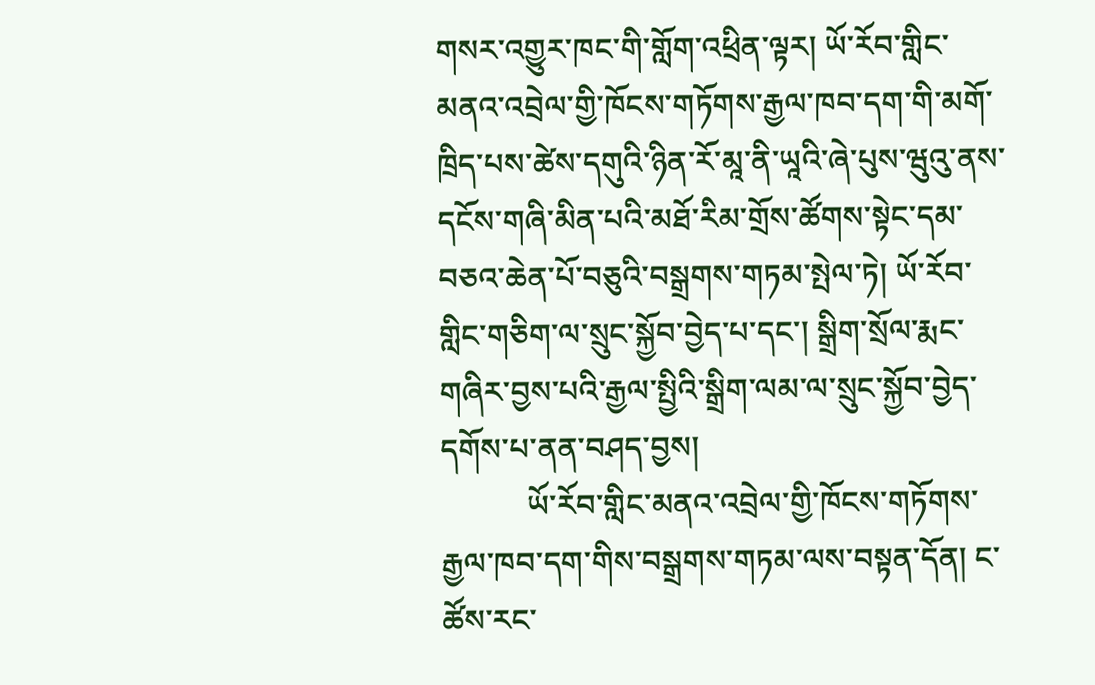གསར་འགྱུར་ཁང་གི་གློག་འཕྲིན་ལྟར། ཡོ་རོབ་གླིང་མནའ་འབྲེལ་གྱི་ཁོངས་གཏོགས་རྒྱལ་ཁབ་དག་གི་མགོ་ཁྲིད་པས་ཚེས་དགུའི་ཉིན་རོ་མཱ་ནི་ཡཱའི་ཞེ་པུས་ཝུའུ་ནས་དངོས་གཞི་མིན་པའི་མཐོ་རིམ་གྲོས་ཚོགས་སྟེང་དམ་བཅའ་ཆེན་པོ་བཅུའི་བསྒྲགས་གཏམ་སྤེལ་ཏེ། ཡོ་རོབ་གླིང་གཅིག་ལ་སྲུང་སྐྱོབ་བྱེད་པ་དང་། སྒྲིག་སྲོལ་རྨང་གཞིར་བྱས་པའི་རྒྱལ་སྤྱིའི་སྒྲིག་ལམ་ལ་སྲུང་སྐྱོབ་བྱེད་དགོས་པ་ནན་བཤད་བྱས།
           ཡོ་རོབ་གླིང་མནའ་འབྲེལ་གྱི་ཁོངས་གཏོགས་རྒྱལ་ཁབ་དག་གིས་བསྒྲགས་གཏམ་ལས་བསྟན་དོན། ང་ཚོས་རང་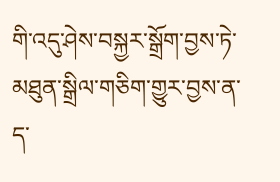གི་འདུ་ཤེས་བསྐྱར་སྒྲོག་བྱས་ཏེ་མཐུན་སྒྲིལ་གཅིག་གྱུར་བྱས་ན་ད་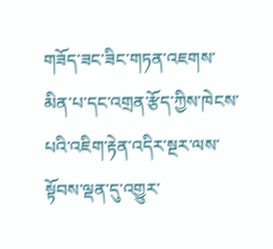གཟོད་ཟང་ཟིང་གཏན་འཇགས་མིན་པ་དང་འགྲན་རྩོད་ཀྱིས་ཁེངས་པའི་འཇིག་རྟེན་འདིར་སྔར་ལས་སྟོབས་ལྡན་དུ་འགྱུར་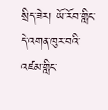སྲིད་ཟེར། ཡོ་རོབ་གླིང་དེ་འགན་ཁུར་བའི་འཛམ་གླིང་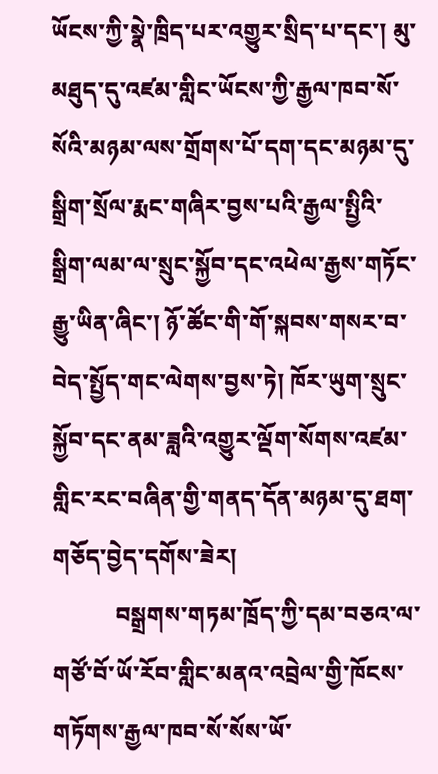ཡོངས་ཀྱི་སྣེ་ཁྲིད་པར་འགྱུར་སྲིད་པ་དང་། མུ་མཐུད་དུ་འཛམ་གླིང་ཡོངས་ཀྱི་རྒྱལ་ཁབ་སོ་སོའི་མཉམ་ལས་གྲོགས་པོ་དག་དང་མཉམ་དུ་སྒྲིག་སྲོལ་རྨང་གཞིར་བྱས་པའི་རྒྱལ་སྤྱིའི་སྒྲིག་ལམ་ལ་སྲུང་སྐྱོབ་དང་འཕེལ་རྒྱས་གཏོང་རྒྱུ་ཡིན་ཞིང་། ཉོ་ཚོང་གི་གོ་སྐབས་གསར་བ་བེད་སྤྱོད་གང་ལེགས་བྱས་ཏེ། ཁོར་ཡུག་སྲུང་སྐྱོབ་དང་ནམ་ཟླའི་འགྱུར་ལྡོག་སོགས་འཛམ་གླིང་རང་བཞིན་གྱི་གནད་དོན་མཉམ་དུ་ཐག་གཅོད་བྱེད་དགོས་ཟེར།
           བསྒྲགས་གཏམ་ཁྲོད་ཀྱི་དམ་བཅའ་ལ་གཙོ་བོ་ཡོ་རོབ་གླིང་མནའ་འབྲེལ་གྱི་ཁོངས་གཏོགས་རྒྱལ་ཁབ་སོ་སོས་ཡོ་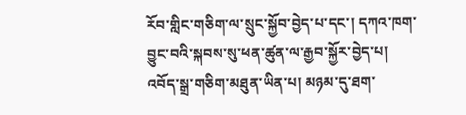རོབ་གླིང་གཅིག་ལ་སྲུང་སྐྱོབ་བྱེད་པ་དང་། དཀའ་ཁག་བྱུང་བའི་སྐབས་སུ་ཕན་ཚུན་ལ་རྒྱབ་སྐྱོར་བྱེད་པ། འབོད་སྒྲ་གཅིག་མཐུན་ཡིན་པ། མཉམ་དུ་ཐག་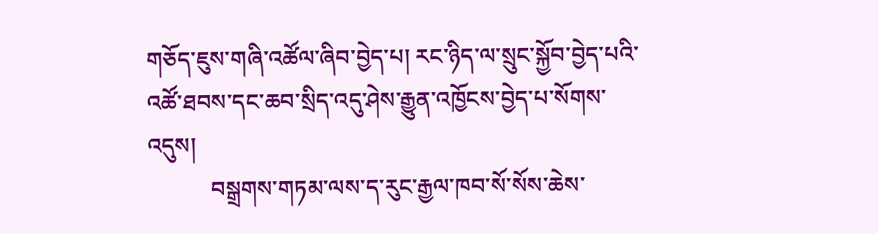གཅོད་ཇུས་གཞི་འཚོལ་ཞིབ་བྱེད་པ། རང་ཉིད་ལ་སྲུང་སྐྱོབ་བྱེད་པའི་འཚོ་ཐབས་དང་ཆབ་སྲིད་འདུ་ཤེས་རྒྱུན་འཁྱོངས་བྱེད་པ་སོགས་འདུས།
           བསྒྲགས་གཏམ་ལས་ད་རུང་རྒྱལ་ཁབ་སོ་སོས་ཆེས་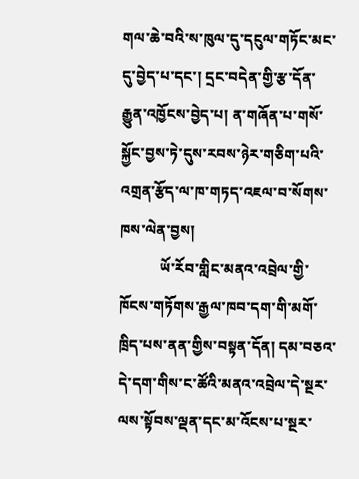གལ་ཆེ་བའི་ས་ཁུལ་དུ་དངུལ་གཏོང་མང་དུ་བྱེད་པ་དང་། དྲང་བདེན་གྱི་རྩ་དོན་རྒྱུན་འཁྱོངས་བྱེད་པ། ན་གཞོན་པ་གསོ་སྐྱོང་བྱས་ཏེ་དུས་རབས་ཉེར་གཅིག་པའི་འགྲན་རྩོད་ལ་ཁ་གཏད་འཇལ་བ་སོགས་ཁས་ལེན་བྱས།
           ཡོ་རོབ་གླིང་མནའ་འབྲེལ་གྱི་ཁོངས་གཏོགས་རྒྱལ་ཁབ་དག་གི་མགོ་ཁྲིད་པས་ནན་གྱིས་བསྟན་དོན། དམ་བཅའ་དེ་དག་གིས་ང་ཚོའི་མནའ་འབྲེལ་དེ་སྔར་ལས་སྟོབས་ལྡན་དང་མ་འོངས་པ་སྔར་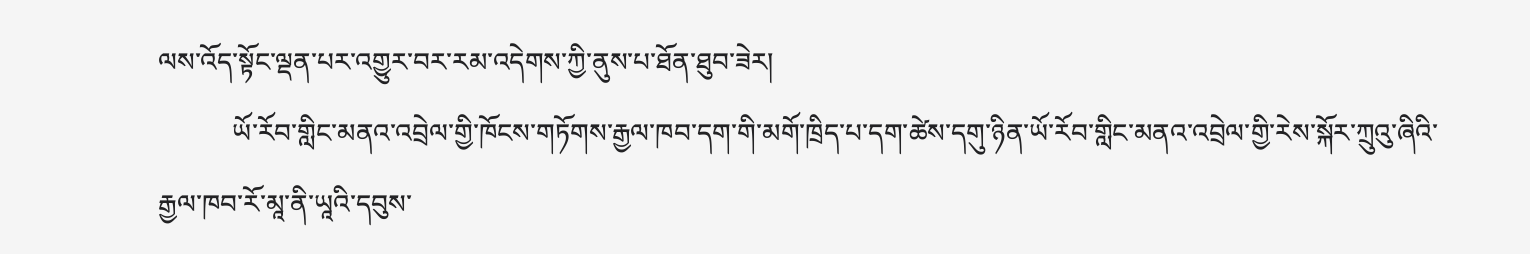ལས་འོད་སྟོང་ལྡན་པར་འགྱུར་བར་རམ་འདེགས་ཀྱི་ནུས་པ་ཐོན་ཐུབ་ཟེར།
           ཡོ་རོབ་གླིང་མནའ་འབྲེལ་གྱི་ཁོངས་གཏོགས་རྒྱལ་ཁབ་དག་གི་མགོ་ཁྲིད་པ་དག་ཚེས་དགུ་ཉིན་ཡོ་རོབ་གླིང་མནའ་འབྲེལ་གྱི་རེས་སྐོར་ཀྲུའུ་ཞིའི་རྒྱལ་ཁབ་རོ་མཱ་ནི་ཡཱའི་དབུས་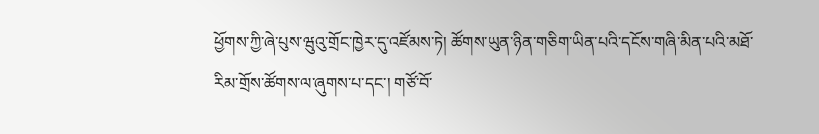ཕྱོགས་ཀྱི་ཞེ་པུས་ཝུའུ་གྲོང་ཁྱེར་དུ་འཛོམས་ཏེ། ཚོགས་ཡུན་ཉིན་གཅིག་ཡིན་པའི་དངོས་གཞི་མིན་པའི་མཐོ་རིམ་གྲོས་ཚོགས་ལ་ཞུགས་པ་དང་། གཙོ་བོ་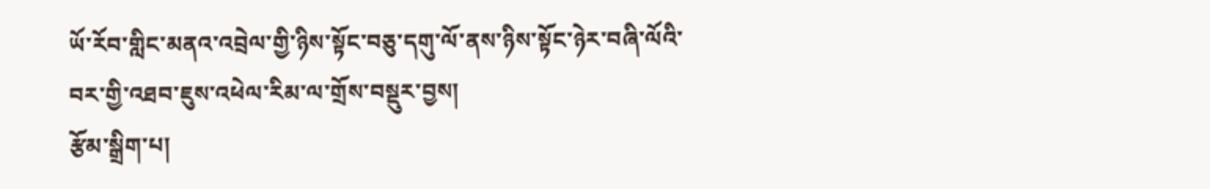ཡོ་རོབ་གླིང་མནའ་འབྲེལ་གྱི་ཉིས་སྟོང་བཅུ་དགུ་ལོ་ནས་ཉིས་སྟོང་ཉེར་བཞི་ལོའི་བར་གྱི་འཐབ་ཇུས་འཕེལ་རིམ་ལ་གྲོས་བསྡུར་བྱས།
རྩོམ་སྒྲིག་པ།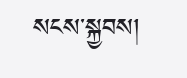སངས་སྐྱབས།